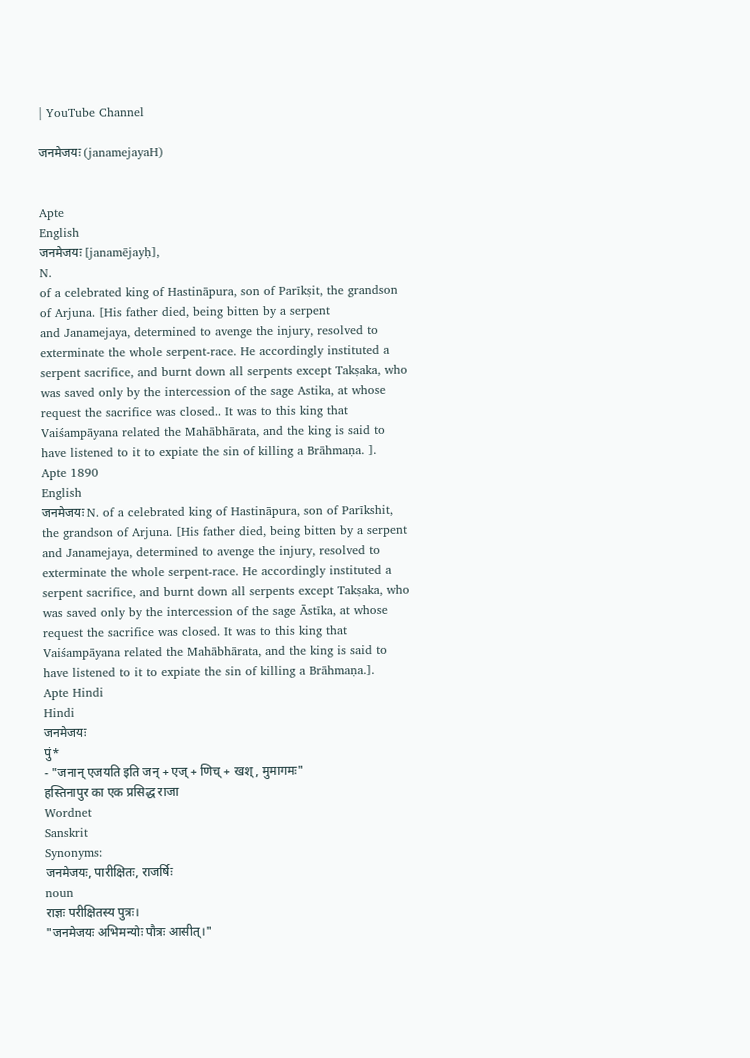| YouTube Channel

जनमेजयः (janamejayaH)


Apte
English
जनमेजयः [janamējayḥ],
N.
of a celebrated king of Hastināpura, son of Parīkṣit, the grandson of Arjuna. [His father died, being bitten by a serpent
and Janamejaya, determined to avenge the injury, resolved to exterminate the whole serpent-race. He accordingly instituted a serpent sacrifice, and burnt down all serpents except Takṣaka, who was saved only by the intercession of the sage Astika, at whose request the sacrifice was closed.. It was to this king that Vaiśampāyana related the Mahābhārata, and the king is said to have listened to it to expiate the sin of killing a Brāhmaṇa. ].
Apte 1890
English
जनमेजयः N. of a celebrated king of Hastināpura, son of Parīkshit, the grandson of Arjuna. [His father died, being bitten by a serpent
and Janamejaya, determined to avenge the injury, resolved to exterminate the whole serpent-race. He accordingly instituted a serpent sacrifice, and burnt down all serpents except Takṣaka, who was saved only by the intercession of the sage Āstīka, at whose request the sacrifice was closed. It was to this king that Vaiśampāyana related the Mahābhārata, and the king is said to have listened to it to expiate the sin of killing a Brāhmaṇa.].
Apte Hindi
Hindi
जनमेजयः
पुं*
- "जनान् एजयति इति जन् + एज् + णिच् + खश्, मुमागमः"
हस्तिनापुर का एक प्रसिद्ध राजा
Wordnet
Sanskrit
Synonyms:
जनमेजयः, पारीक्षितः, राजर्षिः
noun
राज्ञः परीक्षितस्य पुत्रः।
"जनमेजयः अभिमन्योः पौत्रः आसीत्।"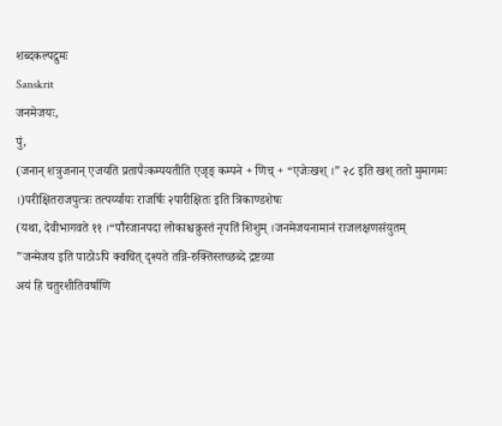शब्दकल्पद्रुमः
Sanskrit
जनमेजयः,
पुं,
(जनान् शत्रुजनान् एजयति प्रतापैःकम्पयतीति एजृङ् कम्पने + णिच् + “एजेःखश् ।” २८ इति खश् ततो मुमागमः ।)परीक्षितराजपुत्त्रः तत्पर्य्यायः राजर्षिः २पारीक्षितः इति त्रिकाण्डशेषः
(यथा, देवीभागवते ११ ।“पौरजानपदा लोकाश्चक्रुस्तं नृपतिं शिशुम् ।जनमेजयनामानं राजलक्षणसंयुतम्
”जन्मेजय इति पाठोऽपि क्वचित् दृश्यते तन्नि-रुक्तिस्तच्छब्दे द्रष्टव्या
अयं हि चतुरशीतिवर्षाणि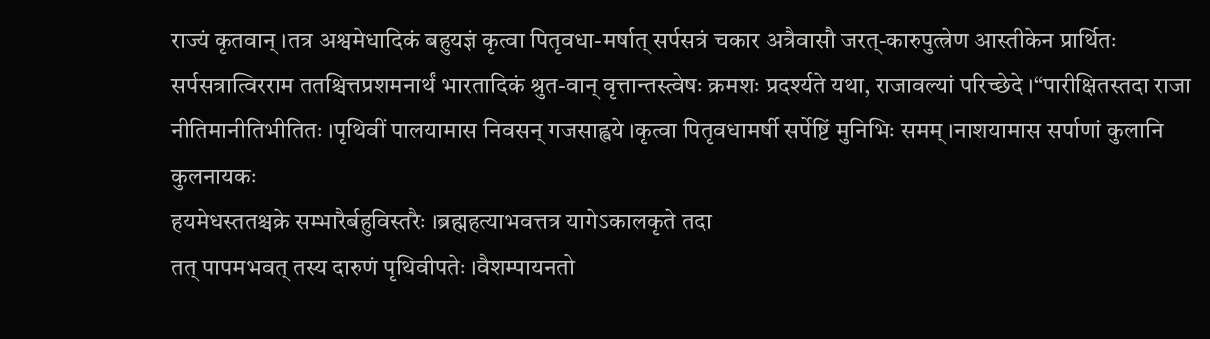राज्यं कृतवान् ।तत्र अश्वमेधादिकं बहुयज्ञं कृत्वा पितृवधा-मर्षात् सर्पसत्रं चकार अत्रैवासौ जरत्-कारुपुत्त्रेण आस्तीकेन प्रार्थितः सर्पसत्रात्विरराम ततश्चित्तप्रशमनार्थं भारतादिकं श्रुत-वान् वृत्तान्तस्त्वेषः क्रमशः प्रदर्श्यते यथा, राजावल्यां परिच्छेदे ।“पारीक्षितस्तदा राजा नीतिमानीतिभीतितः ।पृथिवीं पालयामास निवसन् गजसाह्वये ।कृत्वा पितृवधामर्षी सर्पेष्टिं मुनिभिः समम् ।नाशयामास सर्पाणां कुलानि कुलनायकः
हयमेधस्ततश्चक्रे सम्भारैर्बहुविस्तरैः ।ब्रह्महत्याभवत्तत्र यागेऽकालकृते तदा
तत् पापमभवत् तस्य दारुणं पृथिवीपतेः ।वैशम्पायनतो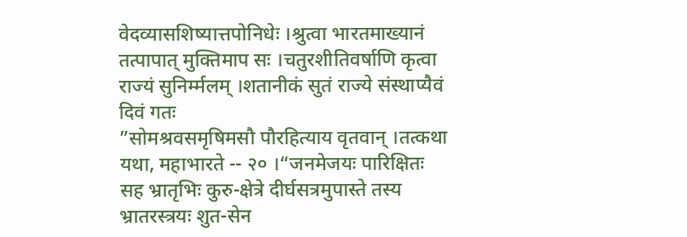वेदव्यासशिष्यात्तपोनिधेः ।श्रुत्वा भारतमाख्यानं तत्पापात् मुक्तिमाप सः ।चतुरशीतिवर्षाणि कृत्वा राज्यं सुनिर्म्मलम् ।शतानीकं सुतं राज्ये संस्थाप्यैवं दिवं गतः
”सोमश्रवसमृषिमसौ पौरहित्याय वृतवान् ।तत्कथा यथा, महाभारते -- २० ।“जनमेजयः पारिक्षितः सह भ्रातृभिः कुरु-क्षेत्रे दीर्घसत्रमुपास्ते तस्य भ्रातरस्त्रयः शुत-सेन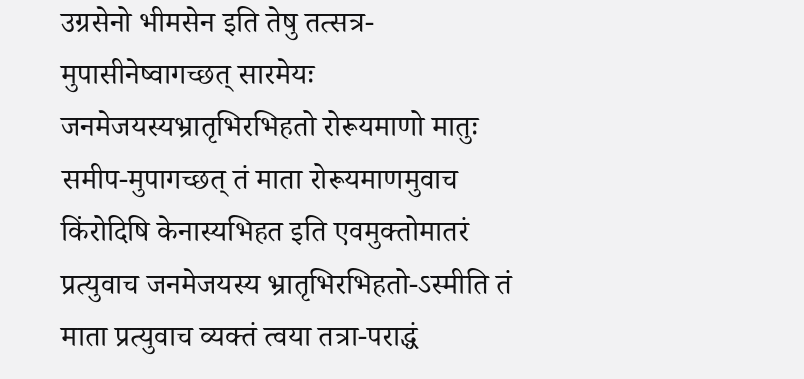उग्रसेनो भीमसेन इति तेषु तत्सत्र-मुपासीनेष्वागच्छत् सारमेयः जनमेजयस्यभ्रातृभिरभिहतो रोरूयमाणो मातुः समीप-मुपागच्छत् तं माता रोरूयमाणमुवाच किंरोदिषि केनास्यभिहत इति एवमुक्तोमातरं प्रत्युवाच जनमेजयस्य भ्रातृभिरभिहतो-ऽस्मीति तं माता प्रत्युवाच व्यक्तं त्वया तत्रा-पराद्धं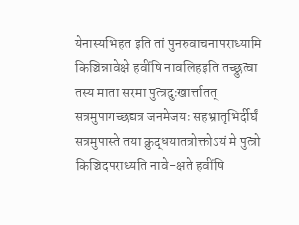येनास्यभिहत इति तां पुनरुवाचनापराध्यामि किञ्चिन्नावेक्षे हवींषि नावलिहइति तच्छ्रुत्वा तस्य माता सरमा पुत्त्रदुःखार्त्तातत् सत्रमुपागच्छद्यत्र जनमेजयः सहभ्रातृभिर्दीर्घं सत्रमुपास्ते तया क्रुद्धयातत्रोक्तोऽयं मे पुत्त्रो किञ्चिदपराध्यति नावे-क्षते हवींषि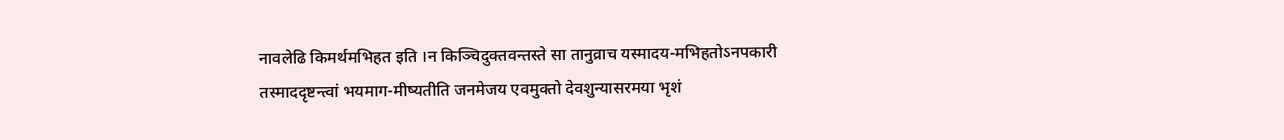नावलेढि किमर्थमभिहत इति ।न किञ्चिदुक्तवन्तस्ते सा तानुव्राच यस्मादय-मभिहतोऽनपकारी तस्माददृष्टन्त्वां भयमाग-मीष्यतीति जनमेजय एवमुक्तो देवशुन्यासरमया भृशं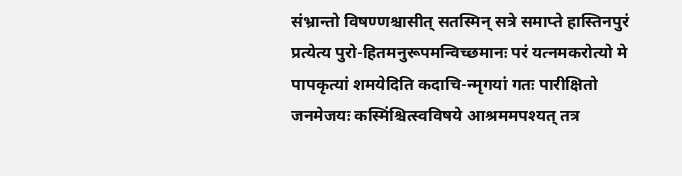संभ्रान्तो विषण्णश्चासीत् सतस्मिन् सत्रे समाप्ते हास्तिनपुरं प्रत्येत्य पुरो-हितमनुरूपमन्विच्छमानः परं यत्नमकरोत्यो मे पापकृत्यां शमयेदिति कदाचि-न्मृगयां गतः पारीक्षितो जनमेजयः कस्मिंश्चित्स्वविषये आश्रममपश्यत् तत्र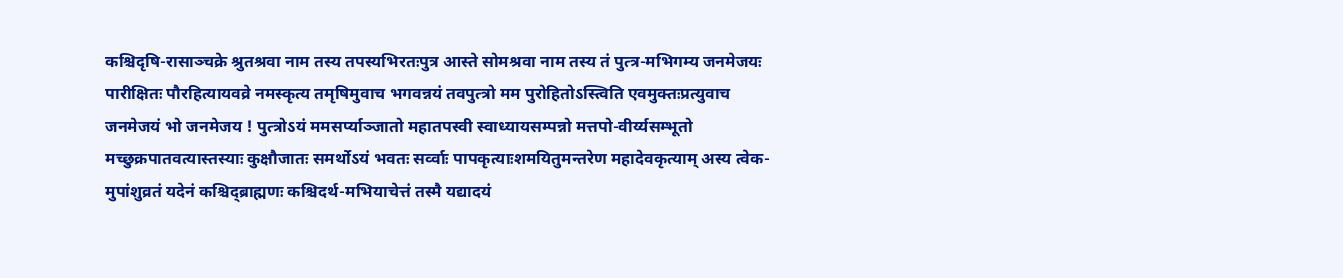कश्चिदृषि-रासाञ्चक्रे श्रुतश्रवा नाम तस्य तपस्यभिरतःपुत्र आस्ते सोमश्रवा नाम तस्य तं पुत्त्र-मभिगम्य जनमेजयः पारीक्षितः पौरहित्यायवव्रे नमस्कृत्य तमृषिमुवाच भगवन्नयं तवपुत्त्रो मम पुरोहितोऽस्त्विति एवमुक्तःप्रत्युवाच जनमेजयं भो जनमेजय ! पुत्त्रोऽयं ममसर्प्याञ्जातो महातपस्वी स्वाध्यायसम्पन्नो मत्तपो-वीर्य्यसम्भूतो मच्छुक्रपातवत्यास्तस्याः कुक्षौजातः समर्थोऽयं भवतः सर्व्वाः पापकृत्याःशमयितुमन्तरेण महादेवकृत्याम् अस्य त्वेक-मुपांशुव्रतं यदेनं कश्चिद्ब्राह्मणः कश्चिदर्थ-मभियाचेत्तं तस्मै यद्यादयं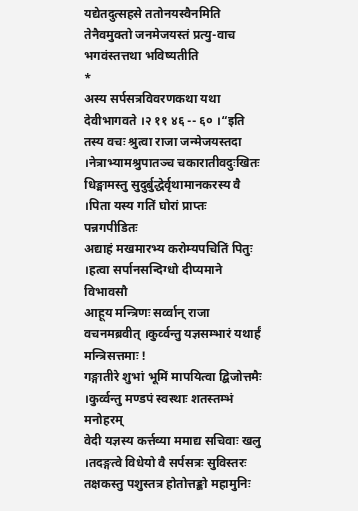यद्येतदुत्सहसे ततोनयस्वैनमिति तेनैवमुक्तो जनमेजयस्तं प्रत्यु-वाच भगवंस्तत्तथा भविष्यतीति
*
अस्य सर्पसत्रविवरणकथा यथा देवीभागवते ।२ ११ ४६ -- ६० ।“इति तस्य वचः श्रुत्वा राजा जन्मेजयस्तदा ।नेत्राभ्यामश्रुपातञ्च चकारातीवदुःखितः
धिङ्मामस्तु सुदुर्बुद्धेर्वृथामानकरस्य वै ।पिता यस्य गतिं घोरां प्राप्तः पन्नगपीडितः
अद्याहं मखमारभ्य करोम्यपचितिं पितुः ।हत्वा सर्पानसन्दिग्धो दीप्यमाने विभावसौ
आहूय मन्त्रिणः सर्व्वान् राजा वचनमब्रवीत् ।कुर्व्वन्तु यज्ञसम्भारं यथार्हं मन्त्रिसत्तमाः !
गङ्गातीरे शुभां भूमिं मापयित्वा द्बिजोत्तमैः ।कुर्व्वन्तु मण्डपं स्वस्थाः शतस्तम्भं मनोहरम्
वेदी यज्ञस्य कर्त्तव्या ममाद्य सचिवाः खलु ।तदङ्गत्वे विधेयो वै सर्पसत्रः सुविस्तरः
तक्षकस्तु पशुस्तत्र होतोत्तङ्को महामुनिः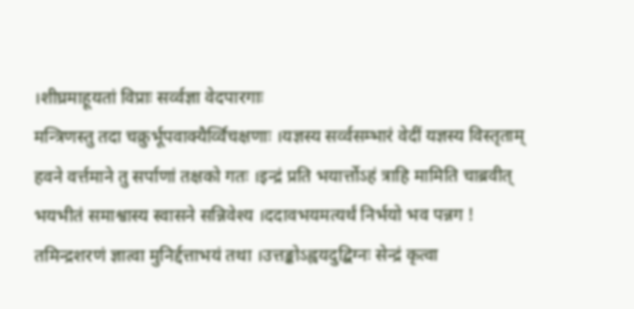।शीघ्रमाहूयतां विप्राः सर्व्वज्ञा वेदपारगाः
मन्त्रिणस्तु तदा चक्रुर्भूपवाक्यैर्व्विचक्षणाः ।यज्ञस्य सर्व्वसम्भारं वेदीं यज्ञस्य विस्तृताम्
हवने वर्त्तमाने तु सर्पाणां तक्षको गतः ।इन्द्रं प्रति भयार्त्तोऽहं त्राहि मामिति चाब्रवीत्
भयभीतं समाश्वास्य स्वासने सन्निवेश्य ।ददावभयमत्यर्थं निर्भयो भव पन्नग !
तमिन्द्रशरणं ज्ञात्वा मुनिर्द्दत्ताभयं तथा ।उत्तङ्कोऽह्वयदुद्बिग्नः सेन्द्रं कृत्वा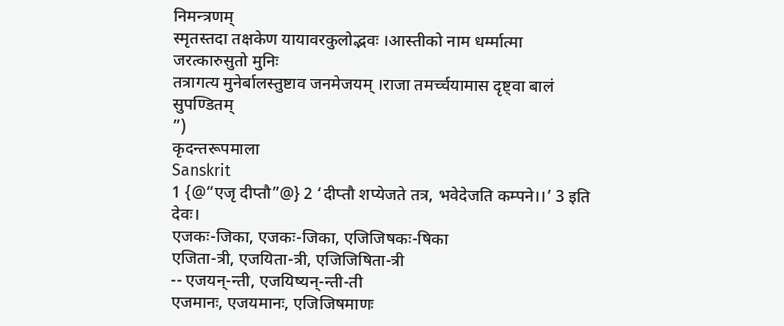निमन्त्रणम्
स्मृतस्तदा तक्षकेण यायावरकुलोद्भवः ।आस्तीको नाम धर्म्मात्मा जरत्कारुसुतो मुनिः
तत्रागत्य मुनेर्बालस्तुष्टाव जनमेजयम् ।राजा तमर्च्चयामास दृष्ट्वा बालं सुपण्डितम्
”)
कृदन्तरूपमाला
Sanskrit
1 {@“एजृ दीप्तौ”@} 2 ‘दीप्तौ शप्येजते तत्र, भवेदेजति कम्पने।।’ 3 इति देवः।
एजकः-जिका, एजकः-जिका, एजिजिषकः-षिका
एजिता-त्री, एजयिता-त्री, एजिजिषिता-त्री
-- एजयन्-न्ती, एजयिष्यन्-न्ती-ती
एजमानः, एजयमानः, एजिजिषमाणः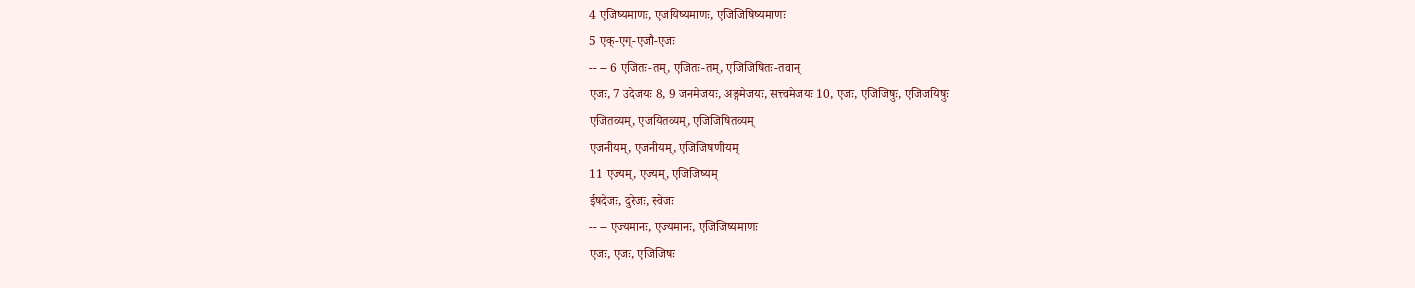4 एजिष्यमाणः, एजयिष्यमाणः, एजिजिषिष्यमाणः
5 एक्-एग्-एजौ-एजः
-- -- 6 एजितः-तम्, एजितः-तम्, एजिजिषितः-तवान्
एजः, 7 उदेजयः 8, 9 जनमेजयः, अङ्गमेजयः, सत्त्वमेजयः 10, एजः, एजिजिषुः, एजिजयिषुः
एजितव्यम्, एजयितव्यम्, एजिजिषितव्यम्
एजनीयम्, एजनीयम्, एजिजिषणीयम्
11 एज्यम्, एज्यम्, एजिजिष्यम्
ईषदेजः, दुरेजः, स्वेजः
-- -- एज्यमानः, एज्यमानः, एजिजिष्यमाणः
एजः, एजः, एजिजिषः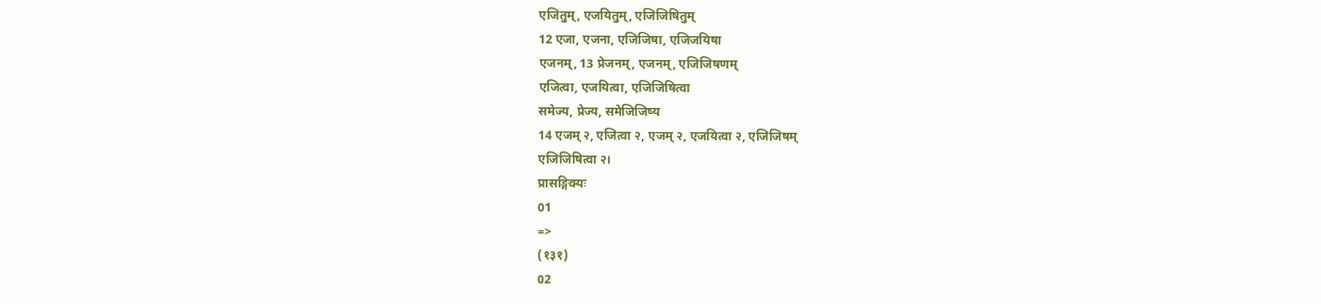एजितुम्, एजयितुम्, एजिजिषितुम्
12 एजा, एजना, एजिजिषा, एजिजयिषा
एजनम्, 13 प्रेजनम्, एजनम्, एजिजिषणम्
एजित्वा, एजयित्वा, एजिजिषित्वा
समेज्य, प्रेज्य, समेजिजिष्य
14 एजम् २, एजित्वा २, एजम् २, एजयित्वा २, एजिजिषम्
एजिजिषित्वा २।
प्रासङ्गिक्यः
01
=>
(१३१)
02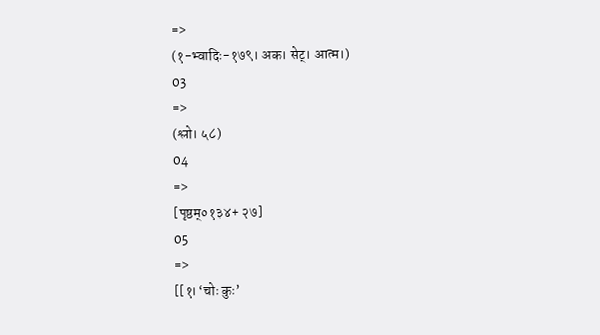=>
(१-भ्वादिः-१७९। अक। सेट्। आत्म।)
03
=>
(श्लो। ५८)
04
=>
[पृष्ठम्०१३४+ २७]
05
=>
[[१। ‘चोः कुः’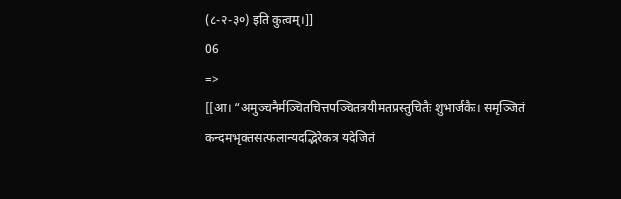(८-२-३०) इति कुत्वम्।]]
06
=>
[[आ। “अमुञ्चनैर्मञ्चितचित्तपञ्चितत्रयीमतप्रस्तुचितैः शुभार्जकैः। समृञ्जितं कन्दमभृक्तसत्फलान्यदद्भिरेकत्र यदेजितं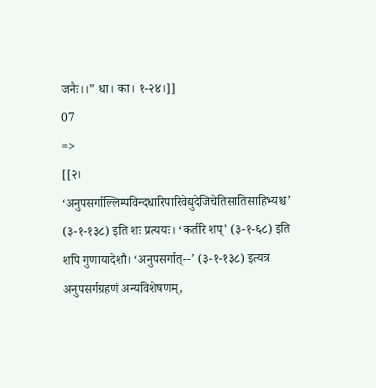जनैः।।” धा। का। १-२४।]]
07
=>
[[२। ‘अनुपसर्गाल्लिम्पविन्दधारिपारिवेद्युदेजिचेतिसातिसाहिभ्यश्च’ (३-१-१३८) इति शः प्रत्ययः। ‘कर्तरि शप्’ (३-१-६८) इति शपि गुणायादेशौ। ‘अनुपसर्गात्--’ (३-१-१३८) इत्यत्र अनुपसर्गग्रहणं अन्यविशेषणम्,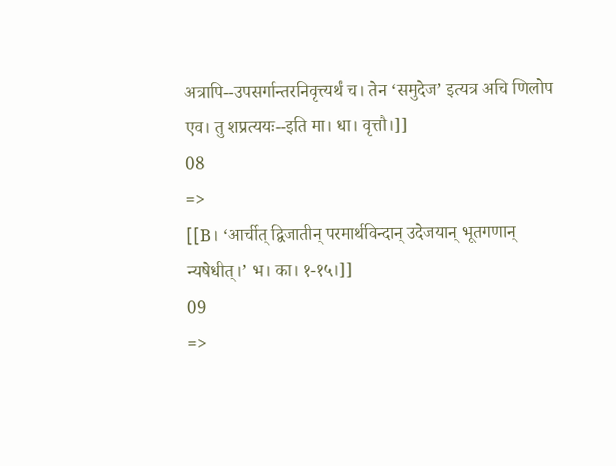अत्रापि--उपसर्गान्तरनिवृत्त्यर्थं च। तेन ‘समुदेज’ इत्यत्र अचि णिलोप एव। तु शप्रत्ययः--इति मा। धा। वृत्तौ।]]
08
=>
[[B। ‘आर्चीत् द्विजातीन् परमार्थविन्दान् उदेजयान् भूतगणान् न्यषेधीत्।’ भ। का। १-१५।]]
09
=>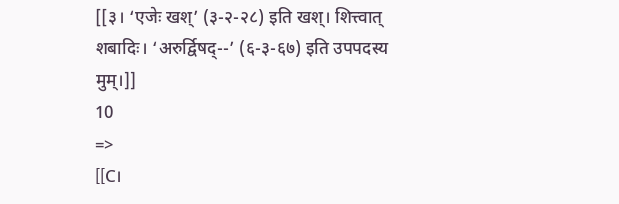[[३। ‘एजेः खश्’ (३-२-२८) इति खश्। शित्त्वात् शबादिः। ‘अरुर्द्विषद्--’ (६-३-६७) इति उपपदस्य मुम्।]]
10
=>
[[C।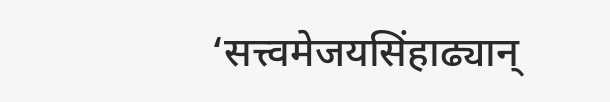‘सत्त्वमेजयसिंहाढ्यान्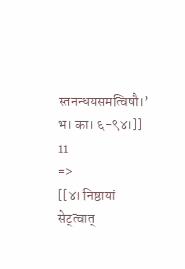स्तनन्धयसमत्विषौ।’ भ। का। ६-९४।]]
11
=>
[[४। निष्ठायां सेट्त्वात्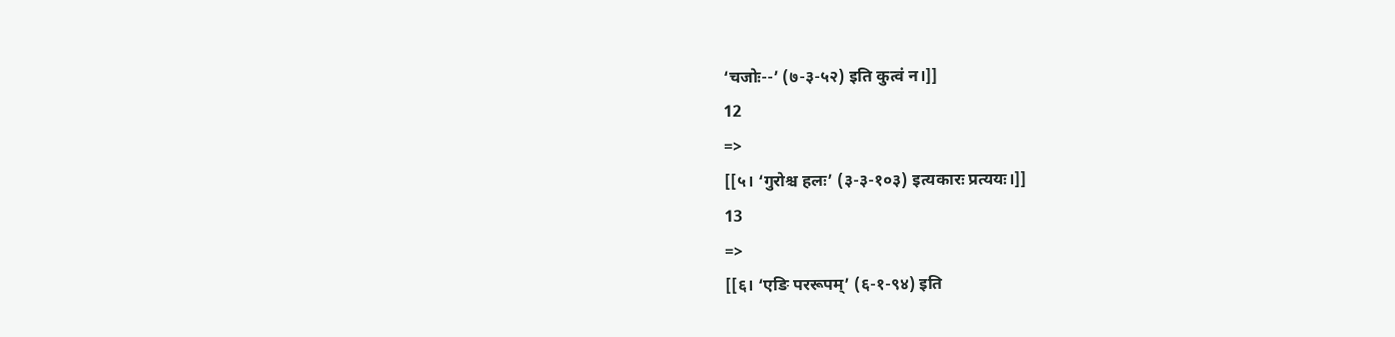‘चजोः--’ (७-३-५२) इति कुत्वं न।]]
12
=>
[[५। ‘गुरोश्च हलः’ (३-३-१०३) इत्यकारः प्रत्ययः।]]
13
=>
[[६। ‘एङि पररूपम्’ (६-१-९४) इति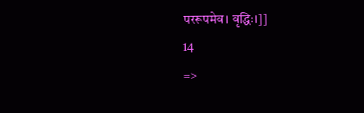पररूपमेव। वृद्धिः।]]
14
=>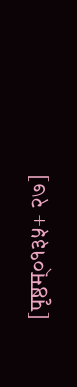[पृष्ठम्०१३५+ २७]